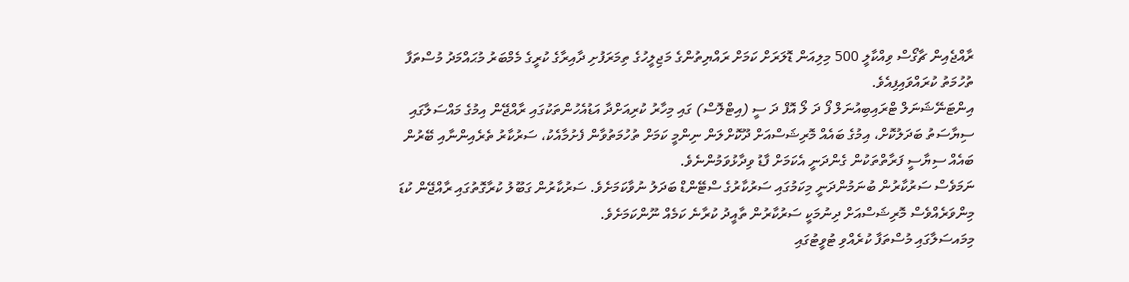ރާއްޖެއިން ޗާގޯސް ވިއްކާލީ 500 މިލިއަން ޑޮލަރަށް ކަމަށް ރައްޔިތުންގެ މަޖިލީހުގެ ތިމަރަފުށި ދާއިރާގެ ކުރީގެ މެމްބަރު މުޙައްމަދު މުސްތަފާ ތުހުމަތު ކުރައްވައިފިއެވެ.
އިންޓަނޭޝަނަލް ޓްރައިބިއުނަލް ފޯ ދަ ލޯ އޮފް ދަ ސީ (އިޓްލޮސް) ގައި މިހާރު ކުރިއަށްދާ އަޑުއެހުންތަކުގައި ރާއްޖޭން އިމުގެ މައްސަލާގައި ސިޔާސަތު ބަދަލުކޮށް، އިމުގެ ބައެއް މޮރިޝަސްއަށް ދޫކޮށްލަން ނިންމީ ކަމަށް ތުހުމަތުވާން ފެށުމާއެކު، ސަރުކާރު ތެރެއިންނާއި ބޭރުން ބައެއް ސިޔާސީ ފަރާތްތަކުން ގެންދަނީ އެކަމަށް ފާޑު ވިދާޅުވަމުންނެވެ.
ނަމަވެސް ސަރުކާރުން ބުނަމުންދަނީ މިކަމުގައި ސަރުކާރުގެ ސްޓޭންޑް ބަދަލު ނުވާކަމަށެވެ. ސަރުކާރުން ގަބޫލު ކުރާގޮތުގައި ރާއްޖޭން ކުޑަ މިންވަރެއްވެސް މޮރިޝަސްއަށް ދިނުމަކީ ސަރުކާރުން ތާއީދު ކުރާނެ ކަމެއް ނޫންކަމަށެވެ.
މިމައސަލާގައި މުސްތަފާ ކުރެއްވި ޓުވީޓުގައި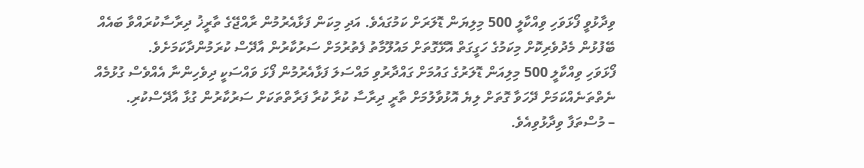ވިދާޅުވީ ފޯޅަވަހި ވިއްކާލީ 500 މިލިޔަން ޑޮލަރަށް ކަމުގައެވެ. އަދި މިކަން ފަޅާއެރުމުން ރާއްޖޭގެ ތާރީޚު ދިރާސާކުރައްވާ ބައެއް ބޭފުޅުން މެދުވެރިކޮށް މިކަމުގެ ހަގީގަތް އޮޅޭގޮތަށް މައުލޫމާތު ފެތުރުމަށް ސަރުކާރުން އާދޭސް ކުރަމުންދާކަމަށެވެ.
ފޯޅަވަހި ވިއްކާލީ 500 މިލިއަން ޑޮލަރުގެ ގައުމަށް ގައްދާރުވި މައްސަލަ ފަޅާއެރުމުން ފޯޅަ ވައްސަކީ ދިވެހިންނާ އެއްވެސް ގުޅުމެއް ނެތްތަނެއްކަމަށް ދޭހަވާ ގޮތަށް ލިޔެ އޮޅުވާލުމަށް ތާރީ ދިރާސާ ކުރާ ކުރާ ފަރާތްތަކަށް ސަރުކާރުން ގުޅާ އާދޭސްކުރި.
– މުސްތަފާ ވިދާޅުވިއެވެ.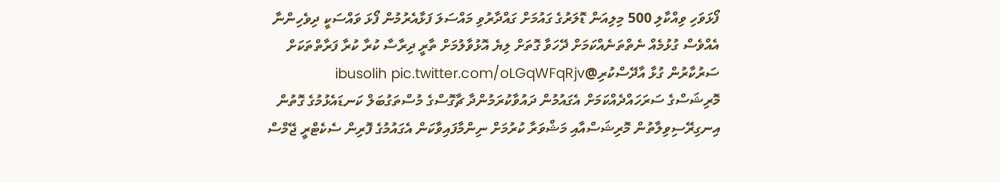ފޯޅަވަހި ވިއްކާލި 500 މިލިއަން ޑޮލަރުގެ ގައުމަށް ގައްދާރުވި މައްސަލަ ފަޅާއެރުމުން ފޯޅަ ވައްސަކީ ދިވެހިންނާ އެއްވެސް ގުޅުމެއް ނެތްތަނެއްކަމަށް ދޭހަވާ ގޮތަށް ލިޔެ އޮޅުވާލުމަށް ތާރީ ދިރާސާ ކުރާ ކުރާ ފަރާތްތަކަށް ސަރުކާރުން ގުޅާ އާދޭސްކުރި@ibusolih pic.twitter.com/oLGqWFqRjv
މޮރިޝަސްގެ ސަރަހައްދެއްކަމަށް އެގައުމުން ދައުވާކުރަމުންދާ ޗާގޮސްގެ މުސްތަގުބަލް ކަނޑައެޅުމުގެ ގޮތުން އިނގިރޭސިވިލާތުން މޮރިޝަސްއާއި މަޝްވަރާ ކުރުމަށް ނިންމާފައިވާކަން އެގައުމުގެ ފޮރިން ސެކެޓްރީ ޖޭމްސް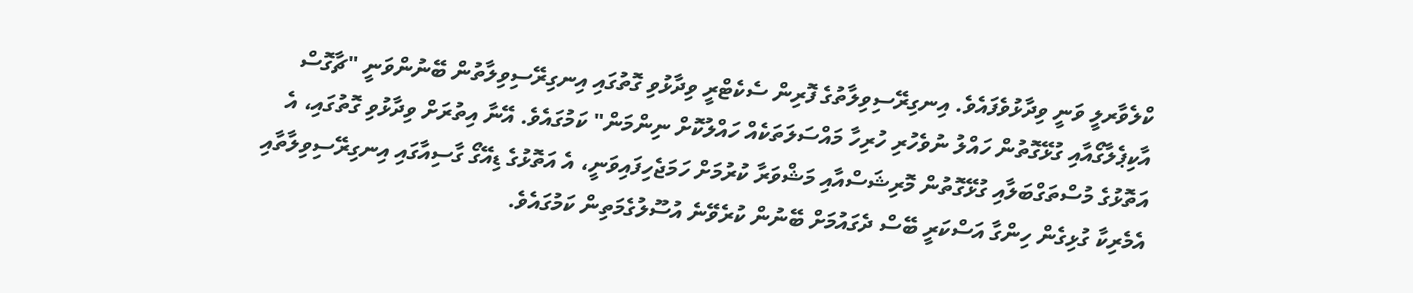ކްލެވާރލީ ވަނީ ވިދާޅުވެފައެވެ. އިނގިރޭސިވިލާތުގެ ފޮރިން ސެކެޓްރީ ވިދާޅުވި ގޮތުގައި އިނގިރޭސިވިލާތުން ބޭނުންވަނީ "ޗާގޮސް އާކިޕެލާގޯއާއި ގުޅޭގޮތުން ހައްލު ނުވެހުރި ހުރިހާ މައްސަލަތަކެއް ހައްލުކޮށް ނިންމަން" ކަމުގައެވެ. އޭނާ އިތުރަށް ވިދާޅުވި ގޮތުގައި، އެ އަތޮޅުގެ މުސްތަގްބަލާއި ގުޅޭގޮތުން މޮރިޝަސްއާއި މަޝްވަރާ ކުރުމަށް ހަމަޖެހިފައިވަނީ، އެ އަތޮޅުގެ ޑިއޭގޯ ގާސިއާގައި އިނގިރޭސިވިލާތާއި އެމެރިކާ ގުޅިގެން ހިންގާ އަސްކަރީ ބޭސް ދެގައުމަށް ބޭނުން ކުރެވޭނެ އުސޫލުގެމަތިން ކަމުގައެވެ.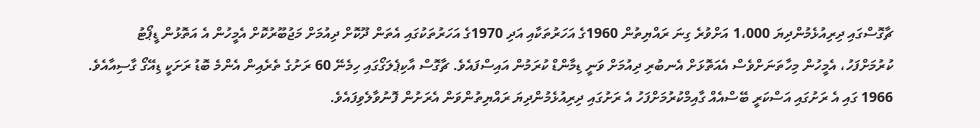ޗާގޮސްގައި ދިރިއުޅެމުންދިޔަ 1،000 އަށްވުރެ ގިނަ ރައްޔިތުން 1960ގެ އަހަރުތަކާއި އަދި 1970ގެ އަހަރުތަކުގައި އެތަން ދޫކޮށް ދިއުމަށް މަޖުބޫރުކޮށް އެމީހުން އެ އަތޮޅުން ޑީޕޯޓު ކުރުމަށްފަހު، އެމީހުން މިހާތަނަށްވެސް އެއަތޮޅަށް އެނބުރި ދިއުމަށް ވަނީ ޑިމާންޑް ކުރަމުން އައިސްފައެވެ. ޗާގޮސް އާކިޕެލަގޯގައި ހިމެނޭ 60 ރަށުގެ ތެރެއިން އެންމެ ބޮޑު ރަށަކީ ޑިއޭގޯ ގާސިއާއެވެ. 1966 ގައި އެ ރަށުގައި އަސްކަރީ ބޭސްއެއް ގާއިމްކުރުމަށްފަހު އެ ރަށުގައި ދިރިއުޅެމުންދިޔަ ރައްޔިތުންވަން އެރަށުން ފޮނުވާލެވިފައެވެ.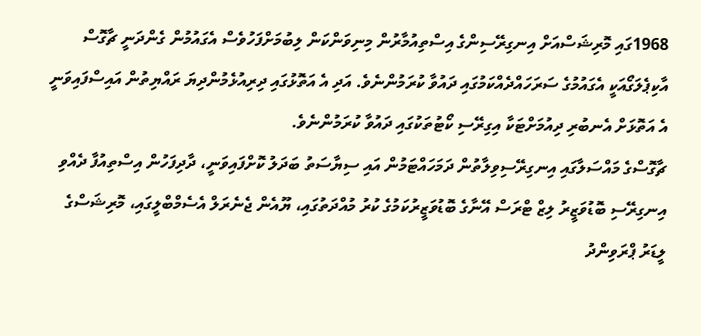1968ގައި މޮރިޝަސްއަށް އިނގިރޭސިންގެ އިސްތިއުމާރުން މިނިވަންކަން ލިބުމަށްފަހުވެސް އެގައުމުން ގެންދަނީ ޗާގޮސް އާކިޕެލަގޯއަކީ އެގައުމުގެ ސަރަހައްދެއްކަމުގައި ދައުވާ ކުރަމުންނެވެ. އަދި އެ އަތޮޅުގައި ދިރިއުޅެމުންދިޔަ ރައްޔިތުން އައިސްފައިވަނީ އެ އަތޮޅަށް އެނބުރި ދިއުމަށްޓަކާ އިގިރޭސި ކޯޓުތަކުގައި ދައުވާ ކުރަމުންނެވެ.
ޗާގޮސްގެ މައްސަލާގައި އިނގިރޭސިވިލާތުން ދަމަހައްޓަމުން އައި ސިޔާސަތު ބަދަލު ކޮށްފައިވަނީ، ދާދިފަހުން އިސްތިއުފާ ދެއްވި އިނގިރޭސި ބޮޑުވަޒީރު ލިޒް ޓްރަސް އޭނާގެ ބޮޑުވަޒީރުކަމުގެ ކުރު މުއްދަތުގައި، ޔޫއެން ޖެނެރަލް އެސެމްބްލީގައި، މޮރިޝަސްގެ ލީޑަރު ޕްރަވިންދު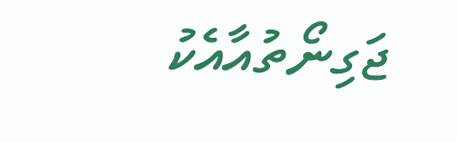ޖަގިނޯތުއާއެކު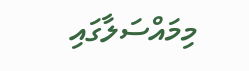މިމައްސަލާގައި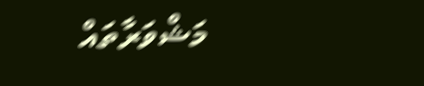މަޝްވަރާތައް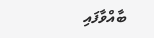ބާއްވާފައި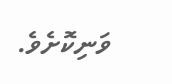ވަނިކޮށެވެ.